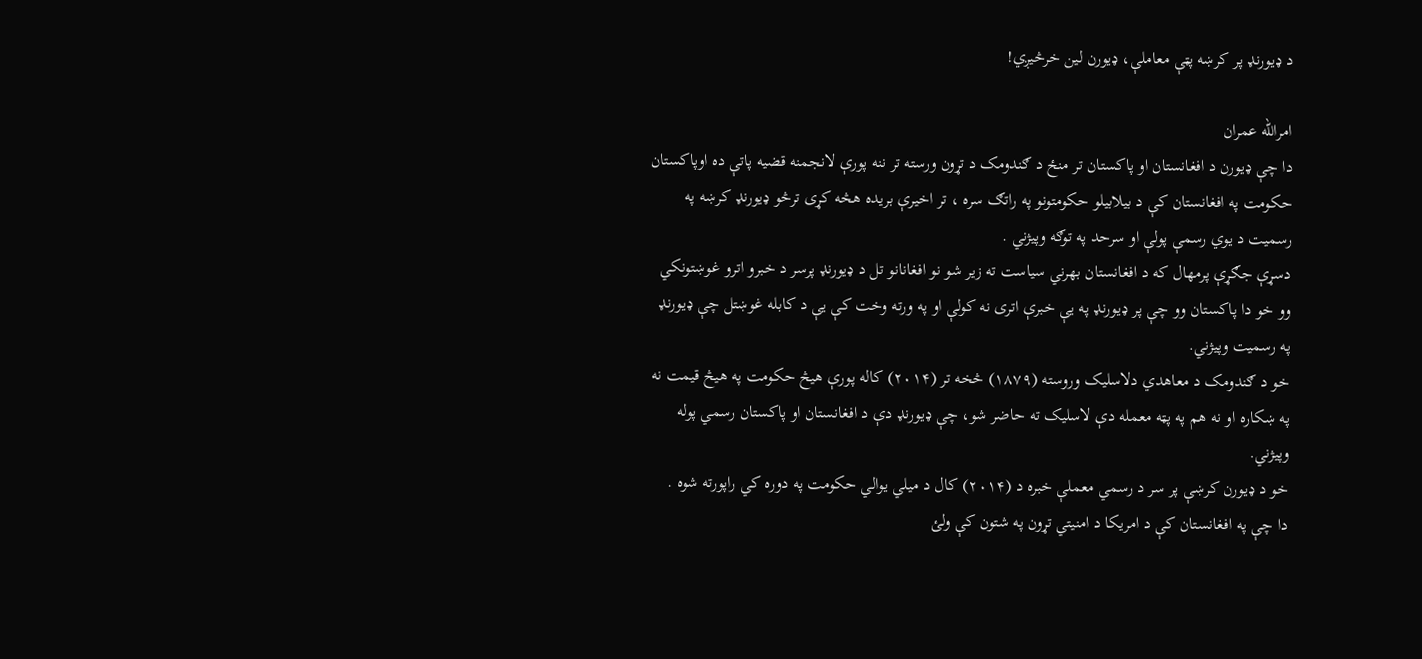د ډیورنډ پر کرښه پټې معاملې، ډیورن لین خرڅیږي!

امرالله عمران
دا چې ډیورن د افغانستان او پاکستان تر منځ د ګندومک د تړون ورسته تر ننه پورې لانجمنه قضیه پاتې ده اوپاکستان حکومت په افغانستان کې د بیلابیلو حکومتونو په راتګ سره ، تر اخیرې بریده هڅه کړی ترڅو ډیورنډ کرښه په رسمیت د یوي رسمې پولې او سرحد په توګه وپیژني .
دسړې جګړې پرمهال که د افغانستان بهرني سیاست ته زیر شو نو افغانانو تل د ډیورنډ پرسر د خبرو اترو غوښتونکي وو خو دا پاکستان وو چې پر ډیورنډ په يې خبرې اتری نه کولې او په ورته وخت کې یې د کابله غوښتل چې ډیورنډ په رسمیت وپیژني.
خو د ګندومک د معاهدي دلاسلیک وروسته (۱۸۷۹) څخه تر (۲۰۱۴) کاله پورې هیڅ حکومت په هیڅ قیمت نه په ښکاره او نه هم په پټه معمله دې لاسلیک ته حاضر شو، چې ډیورنډ دې د افغانستان او پاکستان رسمي پوله وپیژني.
خو د ډیورن کرښې پر سر د رسمي معملې خبره د (۲۰۱۴) کال د میلي یوالي حکومت په دوره کي راپورته شوه .
دا چې په افغانستان کې د امریکا د امنیتي تړون په شتون کې ولئ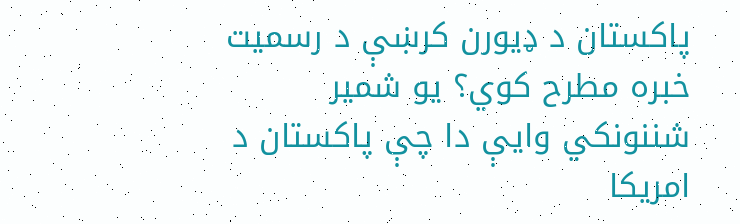پاکستان د ډیورن کرښې د رسمیت خبره مطرح کوي؟ یو شمیر شننونکي وایې دا چې پاکستان د امریکا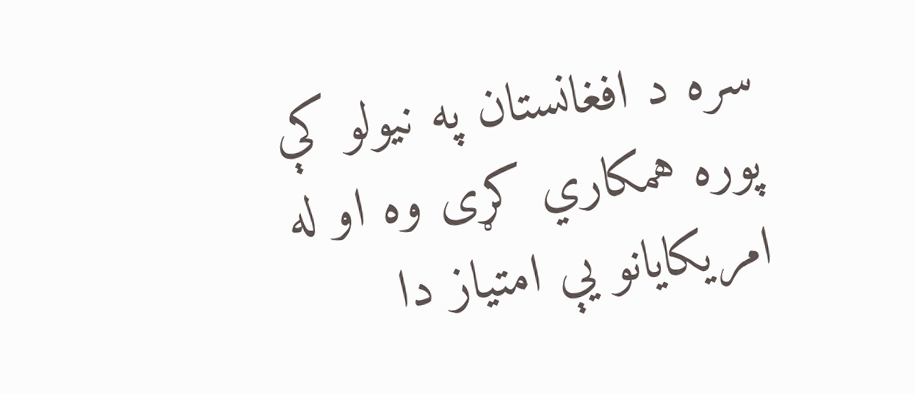سره د افغانستان په نیولو کې پوره همکاري کړی وه او له امریکایانو یې امتیاز دا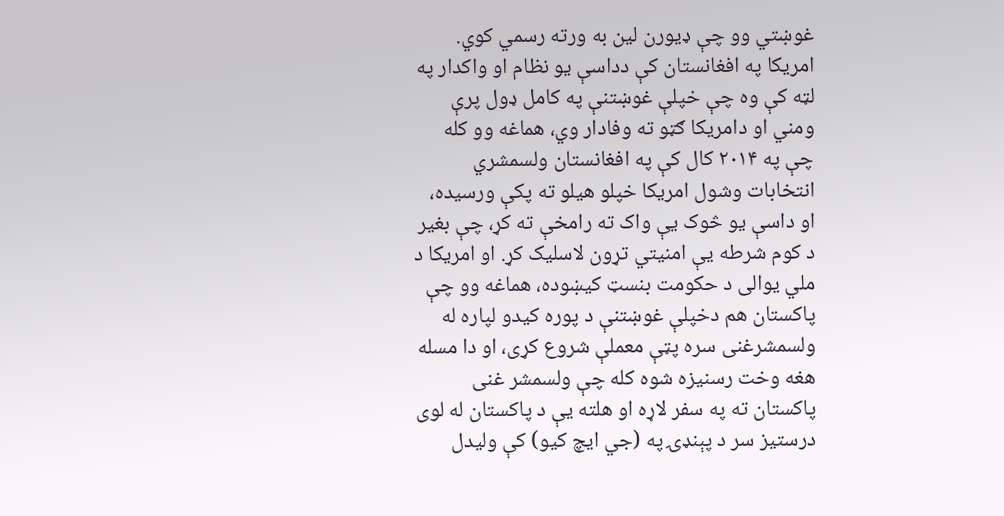غوښتي وو چې ډیورن لین به ورته رسمي کوي.
امریکا په افغانستان کې دداسې یو نظام او واکدار په لټه کې وه چې خپلې غوښتنې په کامل ډول پرې ومني او دامریکا ګټو ته وفادار وي، هماغه وو کله چې په ۲۰۱۴ کال کې په افغانستان ولسمشري انتخابات وشول امریکا خپلو هیلو ته پکې ورسیده، او داسې یو څوک یې واک ته رامخې ته کړ، چې بغیر د کوم شرطه یې امنیتي تړون لاسلیک کړ. او امریکا د ملي یوالی د حکومت بنسټ کیښوده، هماغه وو چې پاکستان هم دخپلې غوښتنې د پوره کیدو لپاره له ولسمشرغنی سره پټې معملې شروع کړی، او دا مسله هغه وخت رسنیزه شوه کله چې ولسمشر غنی پاکستان ته په سفر لاړه او هلته یې د پاکستان له لوی درستیز سر د پېنډۍ په (جي ایچ کیو) کې ولیدل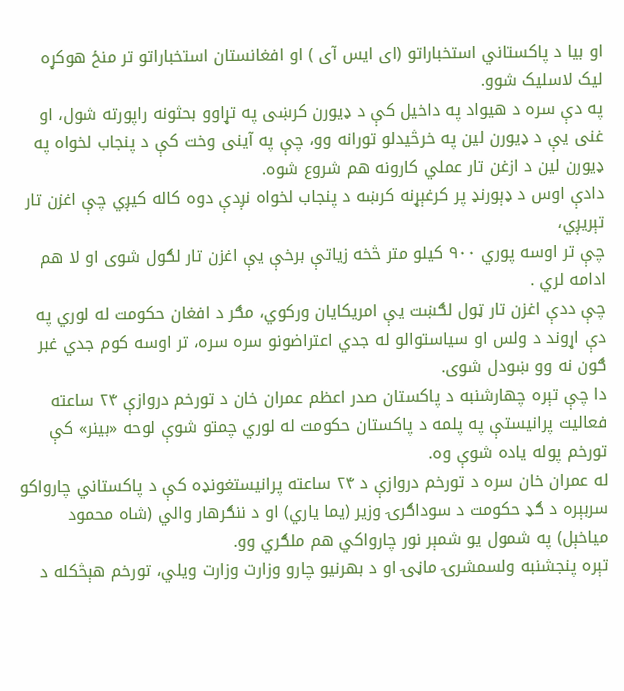او بیا د پاکستاني استخباراتو (ای ایس آی ) او افغانستان استخباراتو تر منځ هوکړه لیک لاسلیک شوو.
په دې سره د هیواد په داخیل کې د ډیورن کرښی په تړاوو بحثونه راپورته شول، او غنی یې د ډیورن لین په خرڅیدلو تورانه وو، چې په آینی وخت کې د پنجاب لخواه په ډیورن لین د ازغن تار عملي کارونه هم شروع شوه.
دادې اوس د ډېورنډ پر کرغېړنه کرښه د پنجاب لخواه نږدې دوه کاله کیږي چې اغزن تار تېریږي،
چې تر اوسه پوري ۹۰۰ کیلو متر څخه زیاتې برخې یې اغزن تار لګول شوی او لا هم ادامه لري .
چې ددې اغزن تار ټول لګښت یې امریکایان ورکوي، مګر د افغان حکومت له لوري په دې اړوند د ولس او سیاستوالو له جدي اعتراضونو سره سره، تر اوسه کوم جدي غبر ګون نه وو ښودل شوی.
دا چې تېره چهارشنبه د پاکستان صدر اعظم عمران خان د تورخم دروازې ۲۴ ساعته فعاليت پرانيستې په پلمه د پاکستان حکومت له لوري چمتو شوې لوحه «بینر» کې تورخم پوله ياده شوې وه.
له عمران خان سره د تورخم دروازې د ۲۴ ساعته پرانیستغونډه کې د پاکستاني چارواکو سربېره د ګډ حکومت د سوداګرۍ وزير (يما ياري) او د ننګرهار والي (شاه محمود مياخېل) په شمول يو شمېر نور چارواکي هم ملګري وو.
تېره پنجشنبه ولسمشرۍ ماڼۍ او د بهرنيو چارو وزارت وزارت ويلي، تورخم هېڅکله د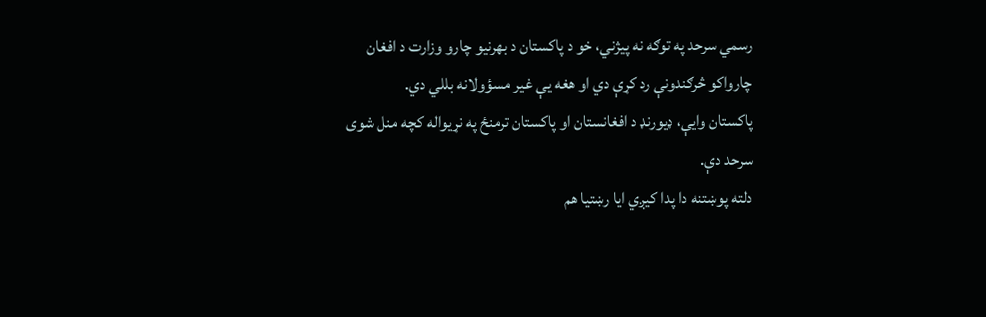رسمي سرحد په توګه نه پيژني، خو د پاکستان د بهرنيو چارو وزارت د افغان چارواکو څرګندونې رد کړې دي او هغه يې غیر مسؤولانه بللي دي.
پاکستان وايې، ډيورنډ د افغانستان او پاکستان ترمنځ په نړيواله کچه منل شوی سرحد دې.
دلته پوښتنه دا پدا کیږي ایا رښتیا هم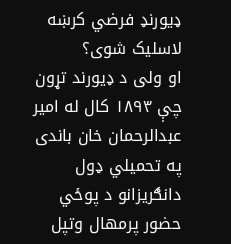ډیورنډ فرضي کرښه لاسلیک شوی؟
او ولی د ډیورند تړون چې ۱۸۹۳ کال له امیر عبدالرحمان خان باندی په تحمیلي ډول دانګریزانو د پوځي حضور پرمهال وتپل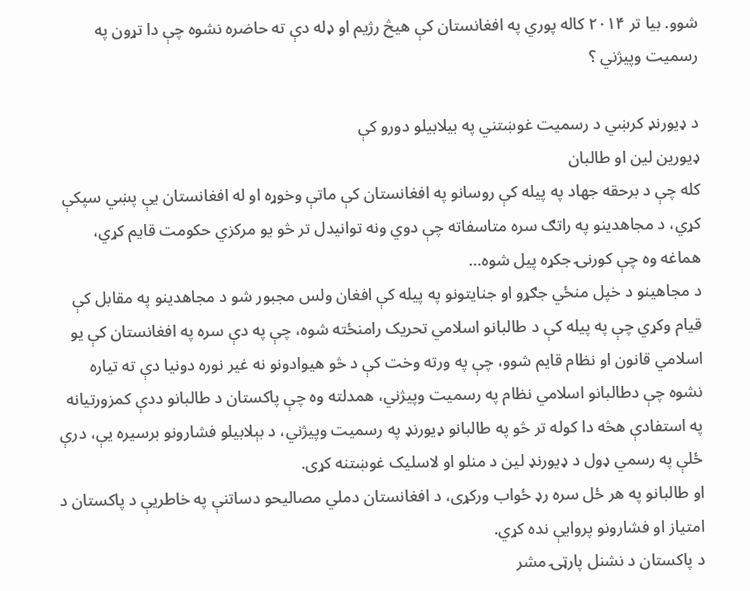شوو. بیا تر ۲۰۱۴ کاله پوري په افغانستان کې هیڅ رژیم او ډله دې ته حاضره نشوه چې دا تړون په رسمیت وپیژني ؟

د ډیورنډ کرښي د رسمیت غوښتني په بیلابیلو دورو کې
ډیورین لین او طالبان
کله چې د برحقه جهاد په پیله کې روسانو په افغانستان کې ماتې وخوړه او له افغانستان یې پښي سپکې کړي، د مجاهدینو په راتګ سره متاسفاته چې دوي ونه توانیدل تر څو یو مرکزي حکومت قایم کړي، هماغه وه چې کورنۍ جکړه پیل شوه…
د مجاهینو د خپل منځي جګړو او جنایتونو په پیله کې افغان ولس مجبور شو د مجاهدینو په مقابل کې قیام وکړي چې په پیله کې د طالبانو اسلامي تحریک رامنځته شوه، چې په دې سره په افغانستان کې یو اسلامي قانون او نظام قایم شوو، چې په ورته وخت کې د څو هیوادونو نه غیر نوره دونیا دې ته تیاره نشوه چې دطالبانو اسلامي نظام په رسمیت وپیژني، همدلته وه چې پاکستان د طالبانو ددې کمزورتیانه په استفادې هڅه دا کوله تر څو په طالبانو ډیورنډ په رسمیت وپيژني، د بېلابیلو فشارونو برسیره یې، درې ځلې په رسمي ډول د ډیورنډ لین د منلو او لاسلیک غوښتنه کړی.
او طالبانو په هر ځل سره رډ ځواب ورکړی، د افغانستان دملي مصالیحو دساتنې په خاطریې د پاکستان د امتیاز او فشارونو پروایې نده کړي.
د پاکستان د نشنل پارټۍ مشر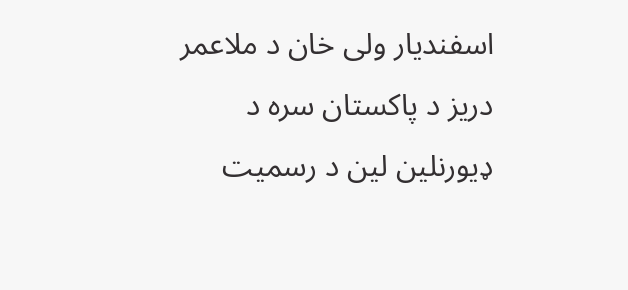اسفندیار ولی خان د ملاعمر دریز د پاکستان سره د ډیورنلین لین د رسمیت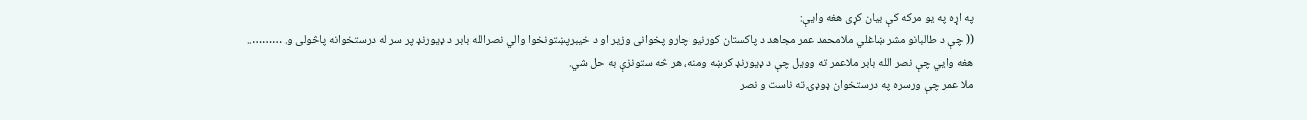په اړه په یو مرکه کې بیان کړی هغه وایې:
(( چې د طالبانو مشر ښاغلي ملامحمد عمر مجاهد د پاکستان کورنیو چارو پخوانی وزیر او د خیبرپښتونخوا والي نصرالله بابر د ډیورنډ پر سر له درستخوانه پاڅولی و. ………..
هغه وايي چې نصر الله بابر ملاعمر ته وویل چې د ډیورنډ کرښه ومنه، هر څه ستونزې به حل شي.
ملا عمر چې ورسره په درستخوان ډوډۍ ته ناست و نصر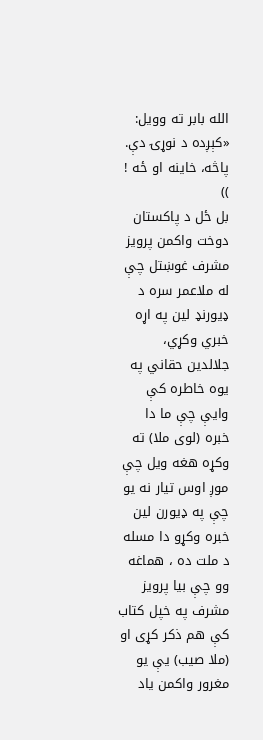الله بابر ته وویل: «کېږده د نوړۍ دې. پاڅه، خاینه او ځه ! ))
بل ځل د پاکستان دوخت واکمن پرویز مشرف غوښتل چې له ملاعمر سره د ډیورنډ لین په اړه خبري وکړي، جلالدین حقاني په یوه خاطره کې وایې چې ما دا خبره (لوی ملا) ته وکړه هغه ویل چې موږ اوس تیار نه یو چې په ډیورن لین خبره وکړو دا مسله د ملت ده ، هماغه وو چې بیا پرویز مشرف په خپل کتاب کې هم ذکر کړی او (ملا صیب) یې یو مغرور واکمن یاد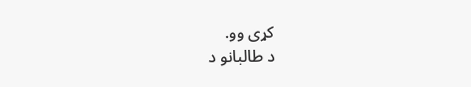کړی وو.
د طالبانو د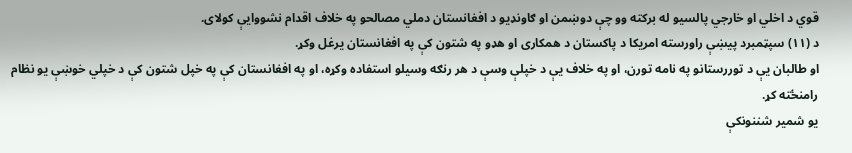قوي د اخلي او خارجي پالسیو له برکته وو چې دوښمن او ګاونډیو د افغانستان دملي مصالحو په خلاف اقدام نشووایې کولای.
د (۱۱) سپټمبرد پیښې راورسته امریکا د پاکستان د همکاری او هډو په شتون کې په افغانستان یرغل وکړ.
او طالبان یې د توررستانو په نامه تورن، او په خلاف یې د خپلې وسې د هر رنګه وسیلو استفاده وکړه، او په افغانستان کې په خپل شتون کې د خپلي خوښې یو نظام رامنځته کړ.
یو شمیر شننونکې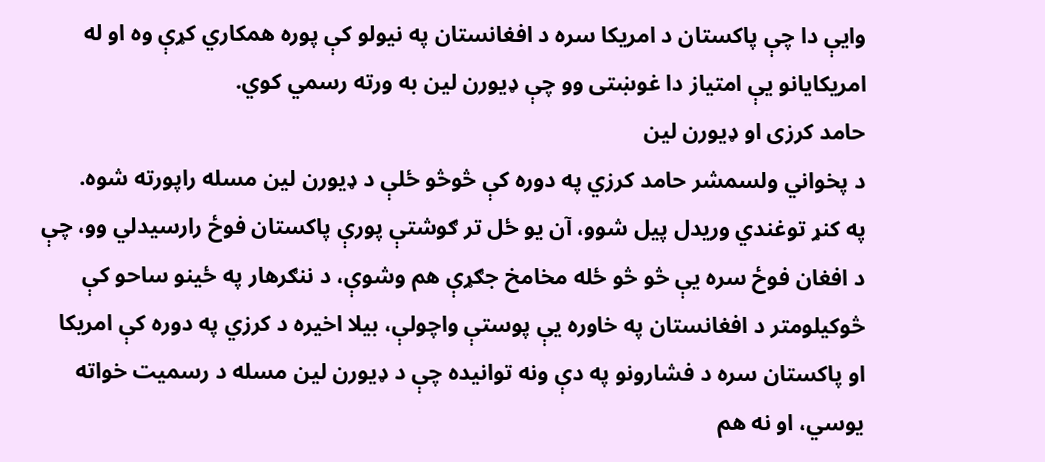وایې دا چې پاکستان د امریکا سره د افغانستان په نیولو کې پوره همکاري کړې وه او له امریکایانو یې امتیاز دا غوښتی وو چې ډیورن لین به ورته رسمي کوي.
حامد کرزی او ډیورن لین
د پخواني ولسمشر حامد کرزي په دوره کې څوڅو ځلې د ډیورن لین مسله راپورته شوه.
په کنړ توغندي وریدل پیل شوو، آن یو ځل تر ګوشتې پورې پاکستان فوځ رارسیدلي وو، چې د افغان فوځ سره یې څو څو ځله مخامخ جګړې هم وشوې، د ننګرهار په ځینو ساحو کې څوکیلومتر د افغانستان په خاوره یې پوستې واچولې، بیلا اخیره د کرزي په دوره کې امریکا او پاکستان سره د فشارونو په دې ونه توانیده چې د ډیورن لین مسله د رسمیت خواته یوسي، او نه هم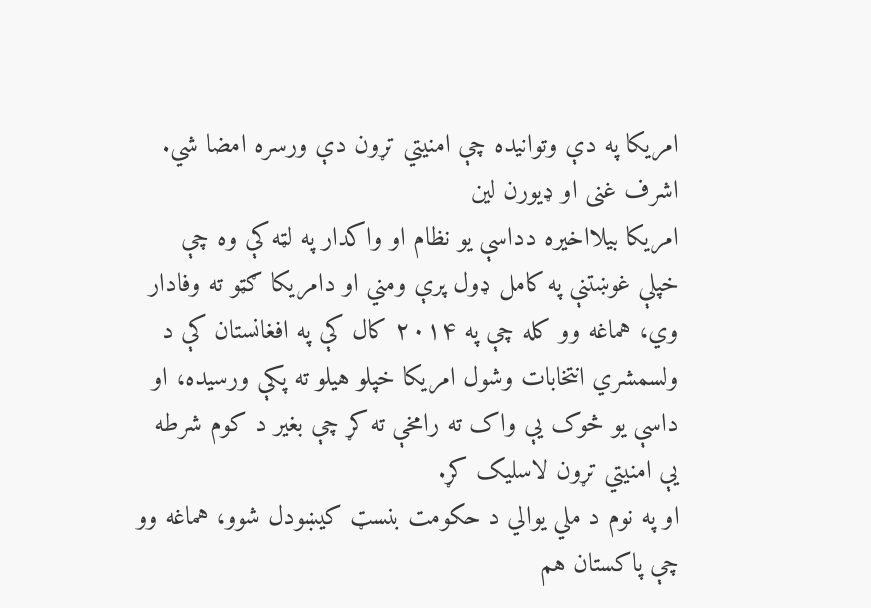امریکا په دې وتوانیده چې امنیتي تړون دې ورسره امضا شي.
اشرف غنی او ډیورن لین
امریکا بیلااخیره دداسې یو نظام او واکدار په لټه کې وه چې خپلې غوښتنې په کامل ډول پرې ومني او دامریکا ګټو ته وفادار وي، هماغه وو کله چې په ۲۰۱۴ کال کې په افغانستان کې د ولسمشري انتخابات وشول امریکا خپلو هیلو ته پکې ورسیده، او داسې یو څوک یې واک ته رامخې ته کړ چې بغیر د کوم شرطه یې امنیتي تړون لاسلیک کړ.
او په نوم د ملي یوالي د حکومت بنسټ کیښودل شوو، هماغه وو چې پاکستان هم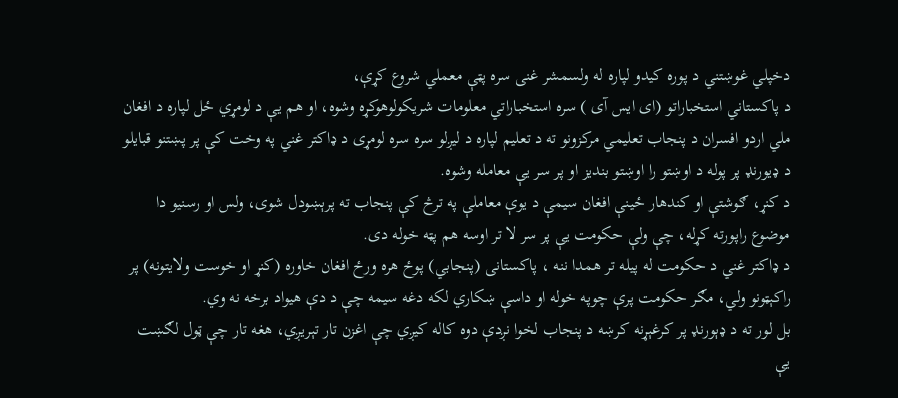دخپلي غوښتني د پوره کیدو لپاره له ولسمشر غنی سره پټې معملي شروع کړې،
د پاکستاني استخباراتو (ای ایس آی ) سره استخباراتي معلومات شریکولوهوکړه وشوه، او هم یې د لومړي ځل لپاره د افغان ملي اردو افسران د پنجاب تعلیمي مرکزونو ته د تعلیم لپاره د لیږلو سره سره لومړی د ډاکتر غني په وخت کې پر پښتنو قبایلو د ډیورنډ پر پوله د اوښتو را اوښتو بندیز او پر سر یې معامله وشوه.
د کنړ، ګوشتې او کندهار ځینې افغان سیمې د یوې معاملې په ترڅ کې پنجاب ته پرېښودل شوی، ولس او رسنیو دا موضوع راپورته کړله، چې ولې حکومت یې پر سر لا تر اوسه هم پټه خوله دی.
د ډاکتر غني د حکومت له پیله تر همدا ننه ، پاکستانی (پنجابي) پوځ هره ورځ افغان خاوره (کنړ او خوست ولایتونه) پر راکېټونو ولي، مګر حکومت پرې چوپه خوله او داسې ښکاري لکه دغه سیمه چې د دې هیواد برخه نه وي.
بل لور ته د ډېورنډ پر کرغېړنه کرښه د پنجاب لخوا نږدې دوه کاله کیږي چې اغزن تار تېریږي، هغه تار چې ټول لګښت یې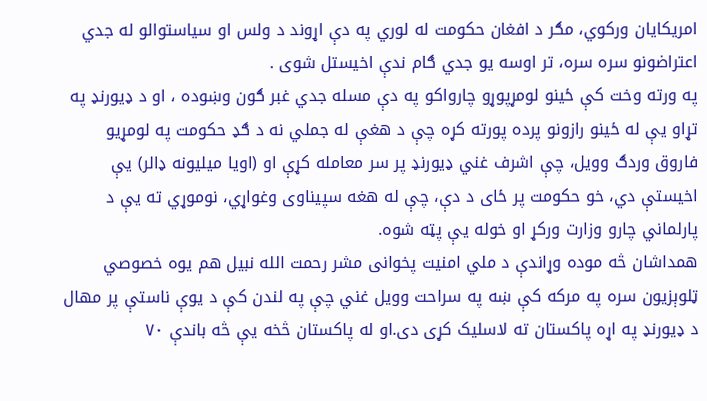امریکایان ورکوي، مګر د افغان حکومت له لوري په دې اړوند د ولس او سیاستوالو له جدي اعتراضونو سره سره، تر اوسه یو جدي ګام ندې اخیستل شوی .
په ورته وخت کې ځینو لومړپوړو چارواکو په دې مسله جدي غبر ګون وښوده ، او د ډیورنډ په تړاو یې له ځینو رازونو پرده پورته کړه چې د هغې له جملي نه د ګډ حکومت په لومړيو فاروق وردګ وويل، چې اشرف غني ډيورنډ پر سر معامله کړې او (اويا ميليونه ډالر) يې اخيستې دي، خو حکومت پر ځای د دې، چې له هغه سپيناوی وغواړي، نوموړي ته يې د پارلماني چارو وزارت ورکړ او خوله يې پټه شوه.
همداشان څه موده وړاندې د ملي امنیت پخوانی مشر رحمت الله نبیل هم یوه خصوصي ټلوېزیون سره په مرکه کې ښه په سراحت وویل غني چې په لندن کې د يوې ناستې پر مهال د ډيورنډ په اړه پاکستان ته لاسليک کړی دی.او له پاکستان څخه یې څه باندې ۷۰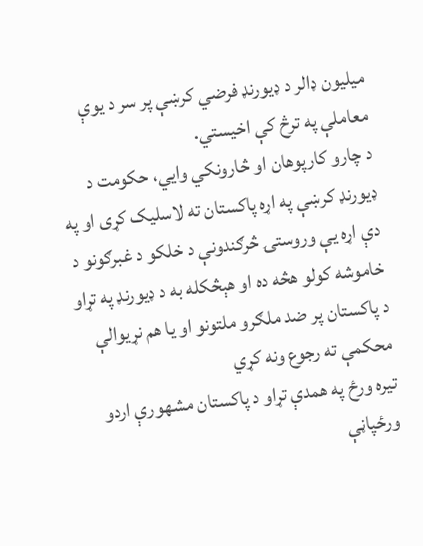میلیون ډالر د ډیورنډ فرضي کرښې پر سر د یوې معاملې په ترڅ کې اخیستي.
د چارو کارپوهان او څارونکي وايي، حکومت د ډيورنډ کرښې په اړه پاکستان ته لاسلیک کړی او په دې اړه يې وروستۍ څرګندونې د خلکو د غبرګونو د خاموشه کولو هڅه ده او هېڅکله به د ډيورنډ په تړاو د پاکستان پر ضد ملګرو ملتونو او يا هم نړيوالې محکمې ته رجوع ونه کړي
تیره ورځ په همدې تړاو د پاکستان مشهورې اردو ورځپاڼې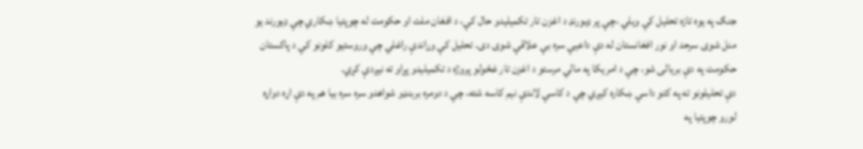جنګ په يوه تازه تحليل کې ويلي ،چې پر ډيورنډ د اغزن تار تکميليدو حال کې، د افغان ملت او حکومت له چوپتيا ښکاري چې ډيورند يو منل شوی سرحد او نور افغانستان له دې داعيې سره بې علاقې شوی دی. تحليل کې وړاندې راغلي چې وروستيو کلونو کې د پاکستان حکومت په دې بريالی شو، چې د امريکا په مالي مرستو د اغزن تار غځولو پروژه د تکميليدو پړاو ته نيږدې کړي.
دې تحلیلونو ته په کتو داسې ښکاره کیږي چې د کاسې لاندې نیم کاسه شته، چې د دومره بربنډو شواهدو سره سره بیا هم په دې اړه دواړه لورو چوپتیا په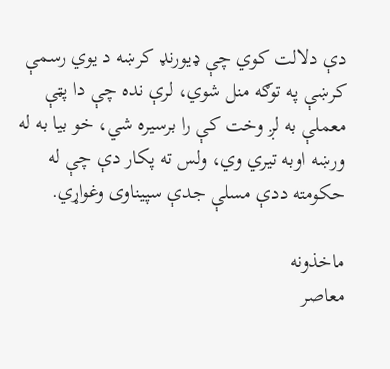دې دلالت کوي چې ډيورنډ کرښه د یوي رسمې کرښې په توګه منل شوي، لرې نده چې دا پټې معملې به لږ وخت کې را برسیره شي، خو بیا به له ورښه اوبه تیري وي، ولس ته پکار دې چې له حکومته ددې مسلې جدې سپیناوی وغواړي.

ماخذونه
معاصر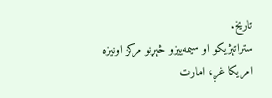تاریخ.
ستراتېژيکو او سيمه‌ييزو څېړنو مرکز اونیزه
امریکا غږ، امارت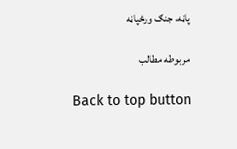پاڼه، جنګ ورځپاڼه

مربوطه مطالب

Back to top button